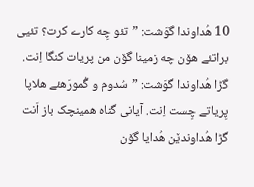10 هُداوندا گوَشت: ”تئو چِه کارے کرت؟ تئیی براتئے هۆن چه زمینا گۆن من پریات کنگا اِنت.
گڑا هُداوندا گوَشت: ”سُدوم و گُمورَهئے هلاپا پِریاتے چِست اِنت. آیانی گناه همینچک باز اَنت
گڑا هُداوندێن هُدایا گۆن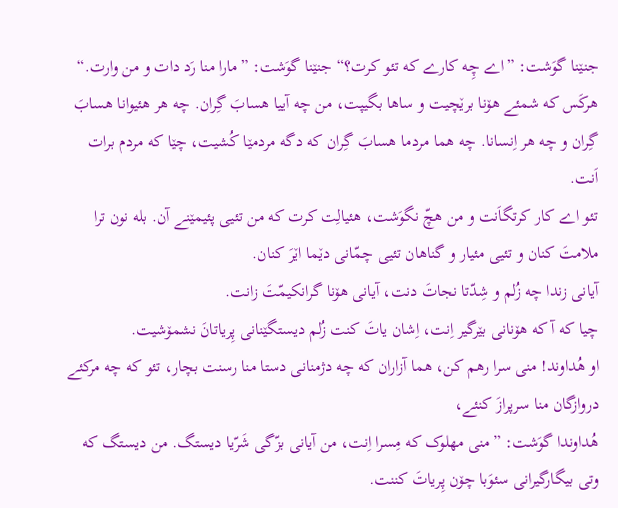جنێنا گوَشت: ”اے چِه کارے که تئو کرت؟“ جنێنا گوَشت: ”مارا منا رَد دات و من وارت.“
هرکَس که شمئے هۆنا برێچیت و ساها بگیپت، من چه آییا هسابَ گِران. چه هر هئیوانا هسابَ گِران و چه هر اِنسانا. چه هما مردما هسابَ گِران که دگه مردمێا کُشیت، چێا که مردم برات اَنت.
تئو اے کار کرتگاَنت و من هچّ نگوَشت، هئیالِت کرت که من تئیی پئیمێنے آن. بله نون ترا ملامتَ کنان و تئیی مئیار و گناهان تئیی چمّانی دێما اێرَ کنان.
آیانی زندا چه زُلم و شِدّتا نجاتَ دنت، آیانی هۆنا گرانکیمّتَ زانت.
چیا که آ که هۆنانی بێرگیر اِنت، اِشان یاتَ کنت زُلم دیستگێنانی پِریاتانَ نشمۆشیت.
او هُداوند! منی سرا رهم کن، هما آزاران که چه دژمنانی دستا منا رسنت بچار، تئو که چه مرکئے دروازگان منا سرپرازَ کنئے،
هُداوندا گوَشت: ”منی مهلوک که مِسرا اِنت، من آیانی بزّگی شَرّیا دیستگ. من دیستگ که وتی بیگارگیرانی سئوَبا چۆن پِریاتَ کننت.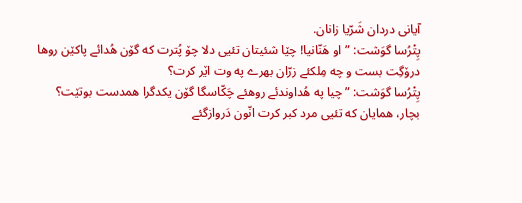آیانی دردان شَرّیا زانان.
پِتْرُسا گوَشت: ”او هَنّانیا! چێا شئیتان تئیی دلا چۆ پُترت که گۆن هُدائے پاکێن روها درۆگِت بست و چه مِلکئے زرّان بهرے په وت اێر کرت؟
پِتْرُسا گوَشت: ”چیا په هُداوندئے روهئے چَکّاسگا گۆن یکدگرا همدست بوتێت؟ بچار، همایان که تئیی مرد کبر کرت انّون دَروازگئے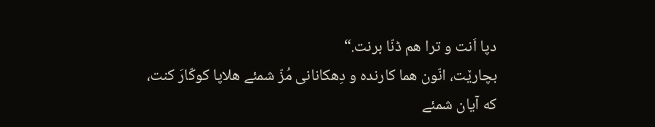دپا اَنت و ترا هم ڈنّا برنت.“
بچارێت، انّون هما کارنده و دِهکانانی مُزّ شمئے هلاپا کوکّارَ کنت، که آیان شمئے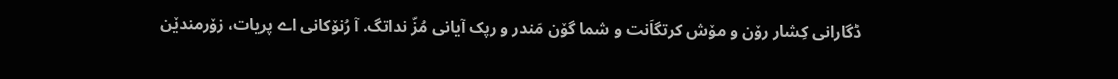ڈگارانی کِشار رۆن و مۆش کرتگاَنت و شما گۆن مَندر و رپک آیانی مُزّ نداتگ. آ رُنۆکانی اے پریات، زۆرمندێن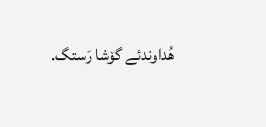هُداوندئے گۆشا رَستگ.